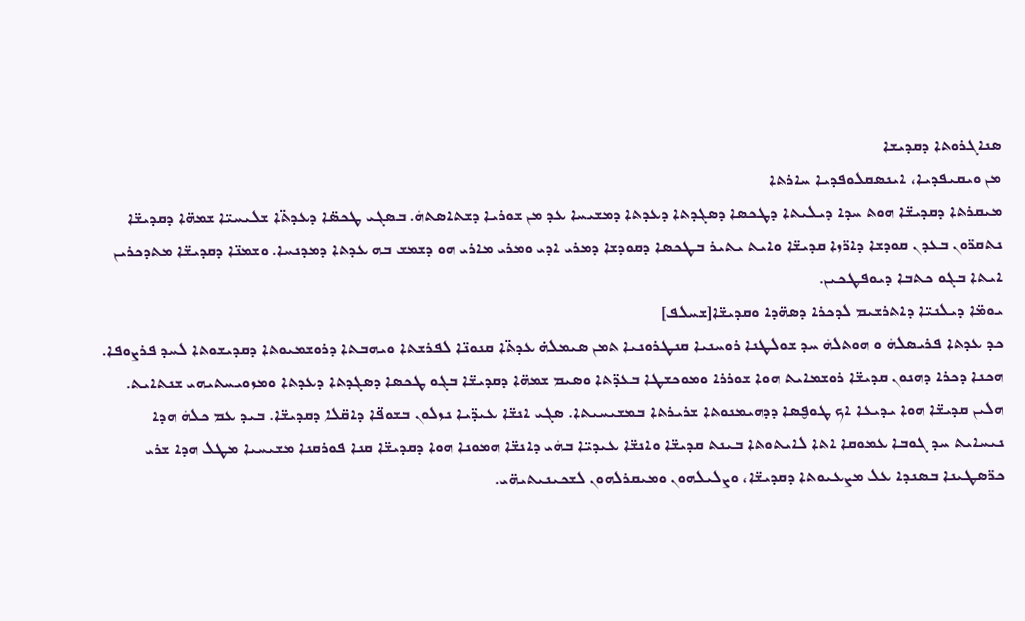ܣܢܐܓܪܘܬܐ ܕܩܕܝܫܐ
ܡܢ ܘܝܩܝܦܕܝܐ، ܐܝܢܣܩܠܘܦܕܝܐ ܚܐܪܬܐ
ܡܝܩܪܬܐ ܕܩܕܝܫ̈ܐ ܗܘܬ ܚܕܐ ܕܝܠܝܬܐ ܕܛܟܣܐ ܕܣܓܕܬܐ ܕܥܕܬܐ ܕܡܫܝܚܐ ܥܕ ܡܢ ܫܘܪܝܐ ܕܫܬܐܣܬܗܿ. ܒܣܓܝ ܛܟܣ̈ܐ ܕܥܕܬ̈ܐ ܫܠܝܚܝ̈ܐ ܫܡܗ̈ܐ ܕܩܕܝܫ̈ܐ ܢܬܩܪ̈ܘܢ ܒܥܕܢ ܩܘܕܫܐ ܕܐܪ̈ܙܐ ܩܕܝܫ̈ܐ ܘܐܝܬ ܝܬܝܪ ܒܛܟܣܐ ܕܩܘܕܫܐ ܕܡܪܝ ܐܕܝ ܘܡܪܝ ܡܐܪܝ ܗܘ ܕܫܡܫ ܒܗ ܥܕܬܐ ܕܡܕܢܚܐ. ܘܫܡܢ̈ܐ ܕܩܕܝܫ̈ܐ ܡܬܕܟܪܝܢ ܐܝܬܐ ܒܓܘ ܟܬܒܐ ܕܝܘܦܛܟܝܢ.
ܝܘܡ̈ܐ ܕܝܠܢܝ̈ܐ ܕܐܬܪܫܝܡ ܠܕܟܪܐ ܕܣܗ̈ܕܐ ܘܩܕܝܫ̈ܐ[ܫܚܠܦ]
ܟܕ ܥܕܬܐ ܦܪܝܣܠܗܿ ܘ ܗܘܬܠܗܿ ܚܕ ܫܘܠܛܢܐ ܪܘܚܢܝܐ ܩܢܛܪܘܢܝܐ ܬܡܢ ܣܝܡܠܗ̇ ܥܕܬ̈ܐ ܩܢܘܢ̈ܐ ܠܦܪܫܬܐ ܘܝܗܒܬܐ ܕܪܘܫܡܝܘܬܐ ܕܩܕܝܫܘܬܐ ܠܚܕ ܦܪܨܘܦܐ. ܗܟܢܐ ܕܟܪܐ ܕܗܢܘܢ ܩܕܝܫ̈ܐ ܪܘܫܡܐܝܬ ܗܘܐ ܫܘܪܪܐ ܘܡܘܟܫܛܐ ܒܥܕ̈ܬܐ ܘܣܝܡ ܫܡܗ̈ܐ ܕܩܕܝܫ̈ܐ ܒܓܘ ܛܟܣܐ ܕܣܓܕܬܐ ܕܥܕܬܐ ܘܡܙܘܝܚܬܝܗܝ ܫܢܬܐܝܬ. ܗܠܝܢ ܩܕܝܫ̈ܐ ܗܘܐ ܝܕܝܥܐ ܐܟ ܛܘܦ̮ܣܐ ܕܕܗܝܡܢܘܬܐ ܫܪܝܪܬܐ ܒܡܫܝܚܝܬܐ. ܣܓܝ ܐܢܫ̈ܐ ܥܝܕ̈ܝܐ ܢܙܠܘܢ ܒܫܘܦ̈ܐ ܕܐܩ̈ܠܐ ܕܩܕܝܫ̈ܐ. ܒܝܕ ܥܡ ܟܠܗܿ ܗܕܐ ܢܝܚܐܝܬ ܚܕ ܓܘܒܐ ܥܡܘܩܐ ܐܬܐ ܠܐܝܬܘܬܐ ܒܝܢܬ ܩܕܝܫ̈ܐ ܘܐܢܫ̈ܐ ܥܝܕܝ̈ܐ ܒܗܿܝ ܕܐܢܫ̈ܐ ܗܡܘܢܐ ܗܘܐ ܕܩܕܝܫ̈ܐ ܩܢܐ ܦܘܪܩܢܐ ܡܫܝܚܝܐ ܡܛܠ ܗܕܐ ܫܪܝ ܟܪ̈ܣܛܝܢܐ ܒܣܢܕܐ ܥܠ ܡܨܥܝܘܬܐ ܕܩܕܝܫ̈ܐ، ܘܨܠܝܠܗܘܢ ܘܡܝܩܪܠܗܘܢ ܠܫܟܝܢܝܬܝܗ̈ܝ.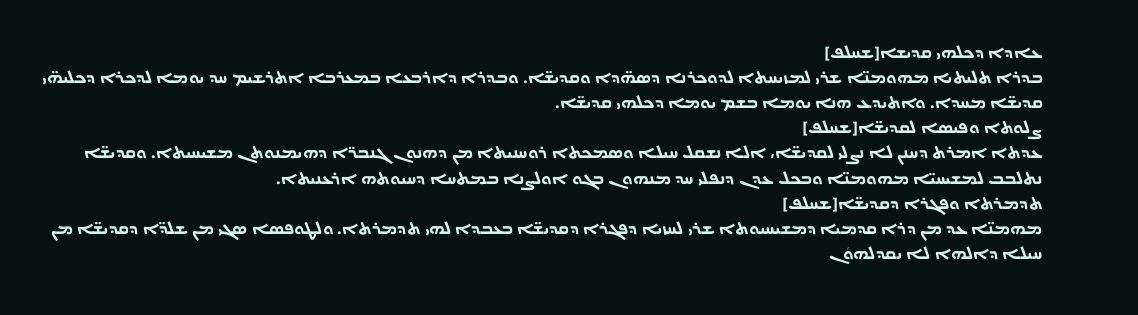ܥܐܕܐ ܕܟܠܗܝ ܩܕܝܫܐ[ܫܚܠܦ]
ܒܕܪܐ ܬܠܝܬܝܐ ܡܗܘܡܢ̈ܐ ܫܪܝ ܠܡܙܝܚܬܐ ܠܕܘܟܪܢܐ ܕܣܗ̈ܕܐ ܘܩܕܝܫ̈ܐ. ܘܒܕܪܐ ܕܐܪܒܥܐ ܒܡܥܪܒܐ ܐܬܪܫܝܡ ܚܕ ܝܘܡܐ ܠܕܟܪܐ ܕܟܠܝܗ̈ܝ ܩܕܝܫ̈ܐ ܡܚܕܐ. ܘܐܬܝܕܥ ܗܢܐ ܝܘܡܐ ܒܫܡ ܝܘܡܐ ܕܟܠܗܝ ܩܕܝܫ̈ܐ.
ܨܠܘܬܐ ܘܦܝܣܐ ܠܩܕܝܫ̈ܐ[ܫܚܠܦ]
ܥܕܬܐ ܐܡܪܬ ܕܚܢܢ ܠܐ ܢܨܠܝ ܠܩܕܝܫ̈ܐ، ܐܠܐ ܢܫܩܠ ܚܝܠܐ ܘܣܡܟܬܐ ܪܘܚܢܝܬܐ ܡܢ ܕܗܢܘܢ ܓܢܒܪ̈ܐ ܕܗܝܡܢܘܬܢ ܡܫܝܚܝܬܐ. ܘܩܕܝܫ̈ܐ ܢܬܠܒܒ ܠܡܫܝܚܝ̈ܐ ܡܗܘܡܢ̈ܐ ܘܒܟܠ ܥܕܢ ܕܢܦܠܝ ܚܕ ܡܢܗܘܢ ܒܓܘ ܐܘܠܨܢܐ ܒܡܬܚܐ ܕܚܝܘܬܗ ܐܪܥܢܝܬܐ.
ܬܕܡܪܬܐ ܘܦܓܪܐ ܕܩܕܝܫ̈ܐ[ܫܚܠܦ]
ܡܗܡܢ̈ܐ ܥܕ ܡܢ ܕܪܐ ܩܕܡܝܐ ܕܡܫܝܚܝܘܬܐ ܫܪܝ ܠܚܙܝܐ ܕܦܓܪܐ ܕܩܕܝܫ̈ܐ ܒܥܒܕܐ ܠܗܝ ܬܕܡܪܬܐ. ܘܠܛܘܦܣܐ ܣܓܝ ܡܢ ܫܠܕ̈ܐ ܕܩܕܝܫ̈ܐ ܡܢ ܚܝܠܐ ܕܐܠܗܐ ܠܐ ܝܩܕܠܗܘܿܢ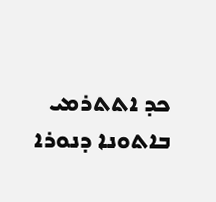ܟܕ ܐܬܬܪܡܝ ܒܐܬܘܢܐ ܕܢܘܪܐ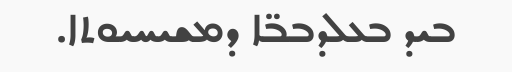ܒܝܕ ܒܥܠܕܒܒ̈ܐ ܕܡܫܝܚܝܘܬܐ.